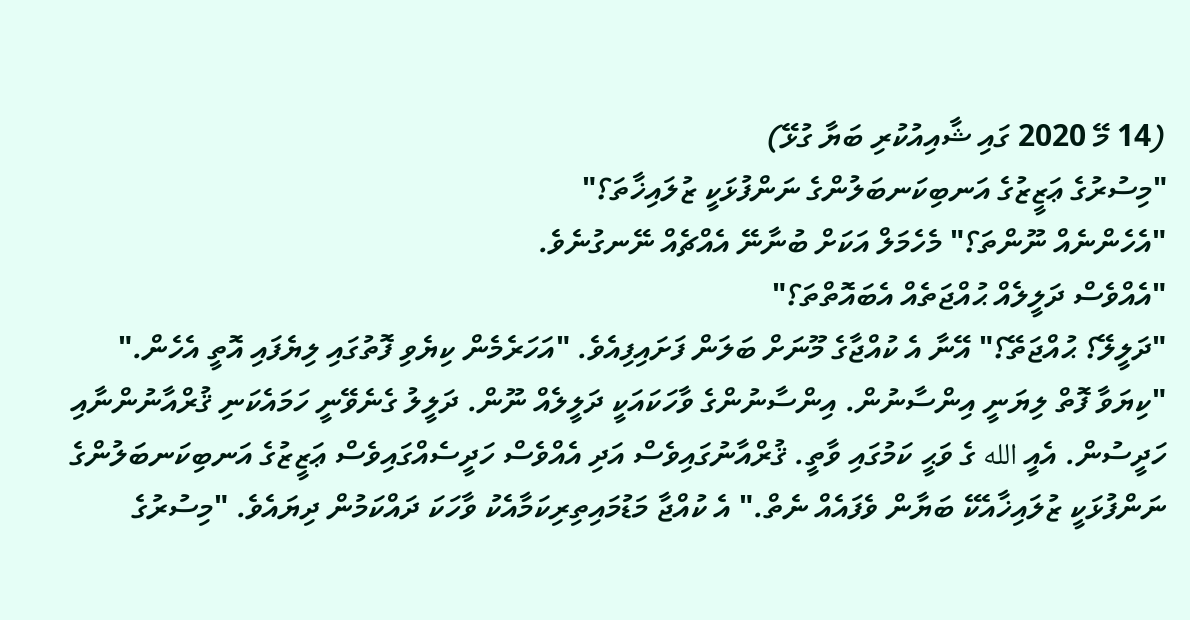(14 މޭ 2020 ގައި ޝާއިއުކުރި ބަޔާ ގުޅޭ)
"މިސުރުގެ ޢަޒީޒުގެ އަނބިކަނބަލުންގެ ނަންފުޅަކީ ޒުލައިޚާތަ؟"
"އެހެންނެއް ނޫންތަ؟" މެހެމަލް އަކަށް ބުނާނޭ އެއްޗެއް ނޭނގުނެވެ.
"އެއްވެސް ދަލީލެއް ޙުއްޖަތެއް އެބައޮތްތަ؟"
"ދަލީލޭ؟ ޙުއްޖަތޭ؟" އޭނާ އެ ކުއްޖާގެ މޫނަށް ބަލަން ފަށައިފިއެވެ. "އަހަރެމެން ކިޔެވި ފޮތުގައި ލިޔެފައި އޮތީ އެހެން."
"ކިޔަވާ ފޮތް ލިޔަނީ އިންސާނުން. އިންސާނުންގެ ވާހަކައަކީ ދަލީލެއް ނޫން. ދަލީލު ގެނެވޭނީ ހަމައެކަނި ޤުރްއާނުންނާއި ހަދީސުން. އެއީ الله ގެ ވަޙީ ކަމުގައި ވާތީ. ޤުރްއާނުގައިވެސް އަދި އެއްވެސް ހަދީސެއްގައިވެސް ޢަޒީޒުގެ އަނބިކަނބަލުންގެ ނަންފުޅަކީ ޒުލައިޚާއެކޭ ބަޔާން ވެފައެއް ނެތް." އެ ކުއްޖާ މަޑުމައިތިރިކަމާއެކު ވާހަކަ ދައްކަމުން ދިޔައެވެ. "މިސުރުގެ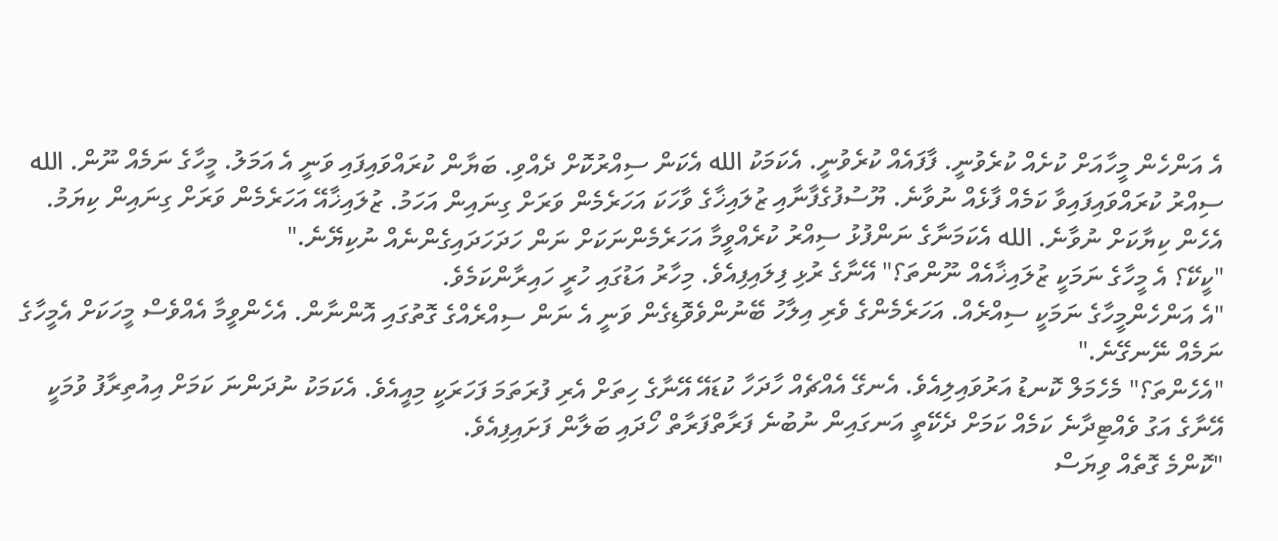އެ އަންހެން މީހާއަށް ކުށެއް ކުރެވުނީ. ފާފައެއް ކުރެވުނީ. އެކަމަކު الله އެކަން ސިއްރުކޮށް ދެއްވި. ބަޔާން ކުރައްވައިފައި ވަނީ އެ އަމަލު. މީހާގެ ނަމެއް ނޫން. الله ސިއްރު ކުރައްވައިފައިވާ ކަމެއް ފާޅެއް ނުވާނެ. ޔޫސުފުގެފާނާއި ޒުލައިޚާގެ ވާހަކަ އަހަރެމެން ވަރަށް ގިނައިން އަހަމު. ޒުލައިޚާއޭ އަހަރެމެން ވަރަށް ގިނައިން ކިޔަމު. އެހެން ކިޔާކަށް ނުވާނެ. الله އެކަމަނާގެ ނަންފުޅު ސިއްރު ކުރެއްވީމާ އަހަރެމެންނަކަށް ނަން ހަދަހަދައިގެންނެއް ނުކިޔޭނެ."
"ކީކޭ؟ އެ މީހާގެ ނަމަކީ ޒުލައިޚާއެއް ނޫންތަ؟" އޭނާގެ ރުޅި ފިލައިފިއެވެ. މިހާރު އަޑުގައި ހުރީ ހައިރާންކަމެވެ.
"އެ އަންހެންމީހާގެ ނަމަކީ ސިއްރެއް. އަހަރެމެންގެ ވެރި އިލާހު ބޭނުންވެވޮޑިގެން ވަނީ އެ ނަން ސިއްރެއްގެ ގޮތުގައި އޮންނާން. އެހެންވީމާ އެއްވެސް މީހަކަށް އެމީހާގެ ނަމެއް ނޭނގޭނެ."
"އެހެންތަ؟" މެހެމަލް ކޮނޑު އަރުވައިލިއެވެ. އެނގޭ އެއްޗެއް ހާދަހާ ކުޑައޭ އޭނާގެ ހިތަށް އެރި ފުރަތަމަ ފަހަރަކީ މިއީއެވެ. އެކަމަކު ނުދަންނަ ކަމަށް އިއުތިރާފު ވުމަކީ އޭނާގެ އަގު ވެއްޓިދާނެ ކަމެއް ކަމަށް ދެކޭތީ އަނގައިން ނުބުނެ ފަރާތްފަރާތް ހޯދައި ބަލާން ފަށައިފިއެވެ.
"ކޮންމެ ގޮތެއް ވިޔަސް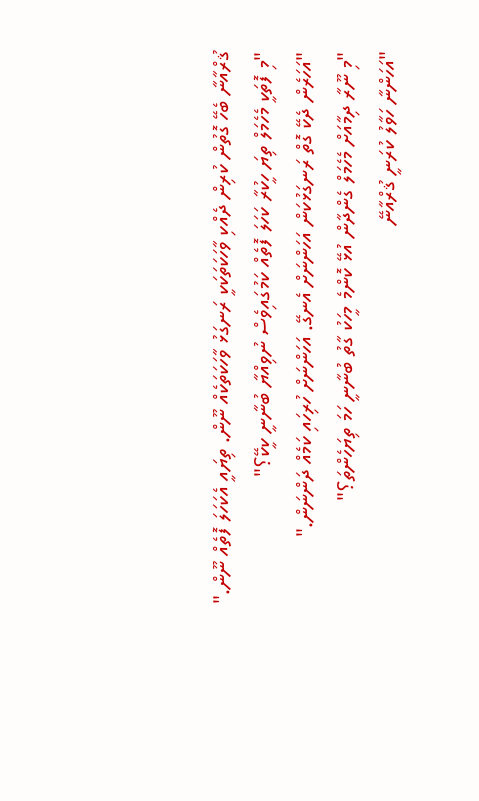ޤުރްއާނާ ބެހޭ ގޮތުން ކުރިން ދެއްކި ވާހަކަތަކަކީ ރަނގަޅު ވާހަކަތަކެއް ނޫން. ތިޔައީ އެކަހަލަ ފޮތެއް ނޫން."
"މި ފޮތަކީ މެހެމަލް ތިޔަ ހީކުރާ ކަހަލަ ފޮތެއް ކަމުގައިވެސް ނުވިއްޔާ ބުނާނީ ކީކޭ؟"
"އަހަރެން ދެކޭ ގޮތް ރަނގަޅުކަން އަހަންނަށް އެނގޭ. އަހަންނަށް ހުރިހައި ކަމެއް ދަންނަން."
"މި ނޫރާ ދިމާއަށް މެހެމަލް ގެންދާން އުޅޭ ކޮންމެ މީހަކު ގާތު ބުނާނީ ހަމަ ތިޔަހެންތަ؟"
"އަހަންނާ ހަވާލު ކުރަނީ ޤުރްއާނޭ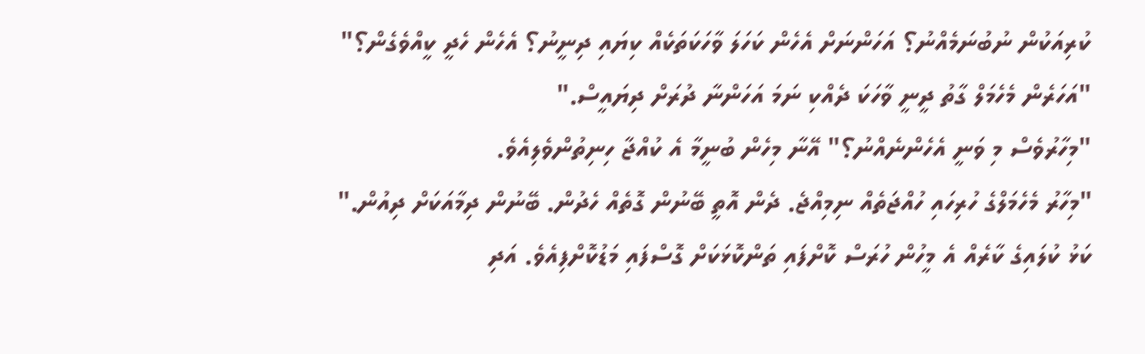ކުރިއަކުން ނުބުނަމެއްނު؟ އަހަންނަށް އެހެން ކަހަލަ ވާހަކަތަކެއް ކިޔައި ދިނީނު؟ އެހެން ހެދީ ކީއްވެގެން؟"
"އަހަރެން މެހެމަލް ގާތު ދީނީ ވާހަކަ ދެއްކި ނަމަ އަހަންނާ ދުރަށް ދިޔައީސް."
"މިހާރުވެސް މި ވަނީ އެހެންނެއްނު؟" އޭނާ މިހެން ބުނީމާ އެ ކުއްޖާ ހިނިތުންވެލިއެވެ.
"މިހާރު މެހެމަލްގެ ހުރިހައި ހުއްޖަތެއް ނިމިއްޖެ. ދެން އޮތީ ބޭނުން ގޮތެއް ހެދުން. ބޭނުން ދިމާއަކަށް ދިއުން."
ކަޅު ކުލައިގެ ކާރެއް އެ މީހުން ހުރަސް ކޮށްފައި ތަންކޮޅަކަށް ގޮސްފައި މަޑުކޮށްފިއެވެ. އަދި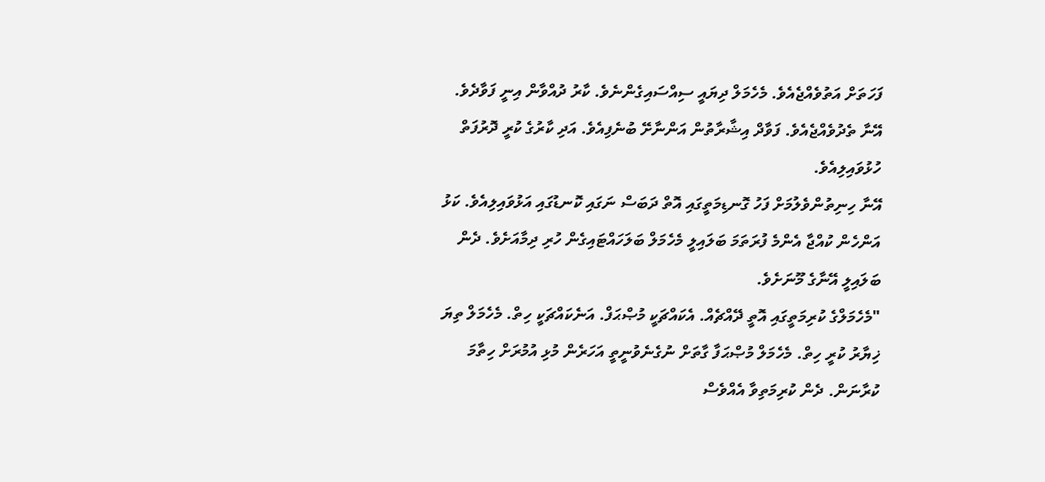ފަހަތަށް އަތުވެއްޖެއެވެ. މެހެމަލް ދިޔައީ ސިއްސައިގެންނެވެ. ކާރު ދުއްވާން އިނީ ފަވާދެވެ.
އޭނާ ތެދުވެއްޖެއެވެ. ފަވާދް އިޝާރާތުން އަންނާށޭ ބުނެފިއެވެ. އަދި ކާރުގެ ކުރީ ދޮރުފަތް ހުޅުވައިލިއެވެ.
އޭނާ ހިނިތުންވެލުމަށް ފަހު ގޮނޑިމަތީގައި އޮތް ދަބަސް ނަގައި ކޮނޑުގައި އަޅުވައިލިއެވެ. ކަޅު އަންހެން ކުއްޖާ އެންމެ ފުރަތަމަ ބަލައިލީ މެހެމަލް ބަލަހައްޓައިގެން ހުރި ދިމާއަށެވެ. ދެން ބަލައިލީ އޭނާގެ މޫނަށެވެ.
"މެހެމަލްގެ ކުރިމަތީގައި އޮތީ ދޭއްޗެއް. އެކައްޗަކީ މުޞްޙަފް. އަނެކައްޗަކީ ހިތް. މެހެމަލް ތިޔަ ޚިޔާރު ކުރީ ހިތް. މެހެމަލް މުޞްޙަފާ ގާތަށް ނުގެނެވުނީތީ އަހަރެން މުޅި އުމުރަށް ހިތާމަ ކުރާނަން. ދެން ކުރިމަތިވާ އެއްވެސް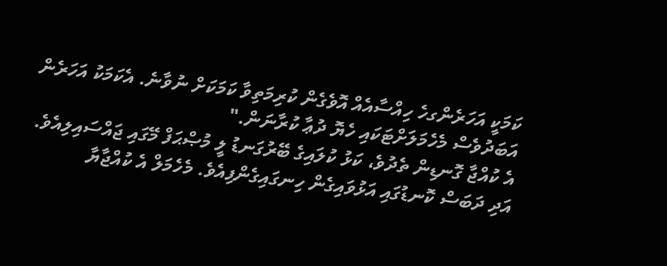ކަމަކީ އަހަރެންގހެ ހިއްސާއެއް އޮވެގެން ކުރިމަތިވާ ކަމަކަށް ނުވާނެ. އެކަމަކު އަހަރެން އަބަދުވެސް މެހެމަލަށްޓަކައި ހެޔޮ ދުޢާ ކުރާނަން."
އެ ކުއްޖާ ގޮނޑިން ތެދުވެ، ކަޅު ކުލައިގެ ބޭރުގަނޑު ލީ މުޞްޙަފް މޭގައި ޖައްސައިލިއެވެ. އަދި ދަބަސް ކޮނޑުގައި އަޅުވައިގެން ހިނގައިގެންފިއެވެ. މެހެމަލް އެ ކުއްޖާޔާ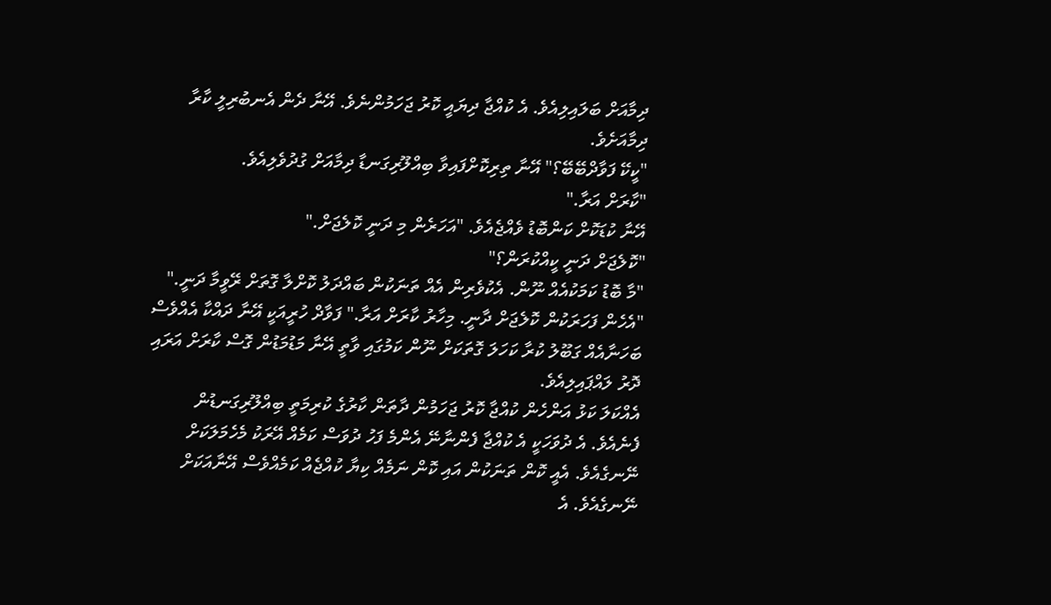ދިމާއަށް ބަލައިލިއެވެ. އެ ކުއްޖާ ދިޔައީ ކޮރު ޖަހަމުންނެވެ. އޭނާ ދެން އެނބުރިލީ ކާރާ ދިމާއަށެވެ.
"ކީކޭ ފަވާދްބޭބޭ؟" އޭނާ ތިރިކޮށްފައިވާ ބިއްލޫރިގަނޑާ ދިމާއަށް ގުދުވެލިއެވެ.
"ކާރަށް އަރާ."
އޭނާ ކުޑަކޮށް ކަންބޮޑު ވެއްޖެއެވެ. "އަހަރެން މި ދަނީ ކޮލެޖަށް."
"ކޮލެޖަށް ދަނީ ކީއްކުރަން؟"
"މާ ބޮޑު ކަމަކުއެއް ނޫން. އެކުވެރިން އެއް ތަނަކުން ބައްދަލު ކޮށްލާ ގޮތަށް ރޭވީމާ ދަނީ."
"އެހެން ފަހަރަކުން ކޮލެޖަށް ދާނީ. މިހާރު ކާރަށް އަރާ." ފަވާދް ހުރީއަކީ އޭނާ ދައްކާ އެއްވެސް ބަހަނާއެއް ގަބޫލު ކުރާ ކަހަލަ ގޮތަކަށް ނޫން ކަމުގައި ވާތީ އޭނާ މަޑުމަޑުން ގޮސް ކާރަށް އަރައި ދޮރު ލައްޕައިލިއެވެ.
އެއްކަލަ ކަޅު އަންހެން ކުއްޖާ ކޮރު ޖަހަމުން ދާތަން ކާރުގެ ކުރިމަތީ ބިއްލޫރިގަނޑުން ފެނެއެވެ. އެ ދުވަހަކީ އެ ކުއްޖާ ފެންނާނޭ އެންމެ ފަހު ދުވަސް ކަމެއް އޭރަކު މެހެމަލަކަށް ނޭނގެއެވެ. އެއީ ކޮން ތަނަކުން އައި ކޮން ނަމެއް ކިޔާ ކުއްޖެއް ކަމެއްވެސް އޭނާއަކަށް ނޭނގެއެވެ. އެ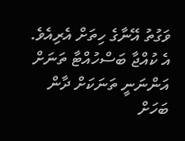ވަގުތު އޭނާގެ ހިތަށް އެރިއެވެ. އެ ކުއްޖާ ބަސްހުއްޓާ ތަނަށް އަންނަނީ ތަނަކަށް ދާން ބަހަށް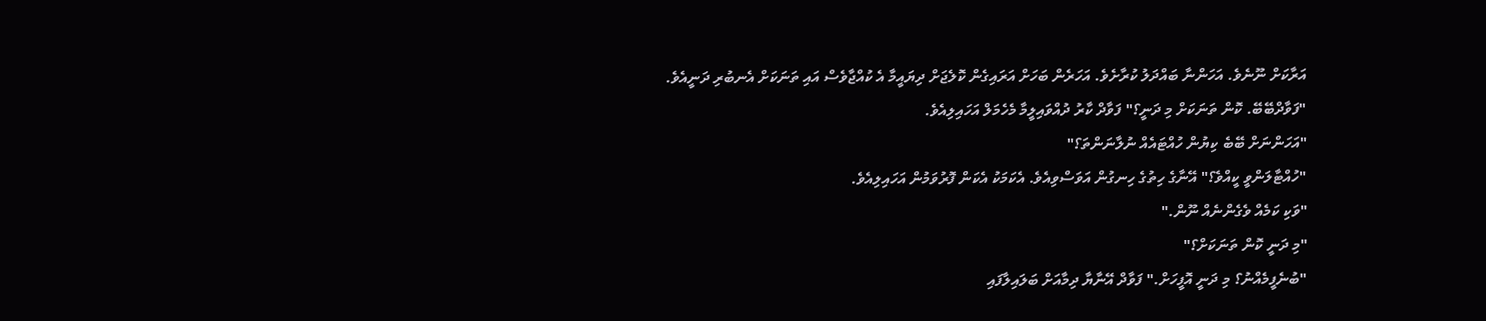އަރާކަށް ނޫނެވެ. އަހަންނާ ބައްދަލު ކުރާށެވެ. އަހަރެން ބަހަށް އަރައިގެން ކޮލެޖަށް ދިޔައީމާ އެ ކުއްޖާވެސް އައި ތަނަކަށް އެނބުރި ދަނީއެވެ.
"ފަވާދްބޭބޭ. ކޮން ތަނަކަށް މި ދަނީ؟" ފަވާދް ކާރު ދުއްވައިލީމާ މެހެމަލް އަހައިލިއެވެ.
"އަހަންނަށް ބޭބެ ކިޔުން ހުއްޓައެއް ނުލާނަންތަ؟"
"ހުއްޓާލަންވީ ކީއްވެ؟" އޭނާގެ ހިތުގެ ހިނގުން އަވަސްވިއެވެ. އެކަމަކު އެކަން ފޮރުވަމުން އަހައިލިއެވެ.
"ވަކި ކަމެއް ވެގެންނެއް ނޫން."
"މި ދަނީ ކޮން ތަނަކަށް؟"
"ބުނެފީމެއްނު؟ މި ދަނީ އޮފީހަށް." ފަވާދް އޭނާޔާ ދިމާއަށް ބަލައިލާފައި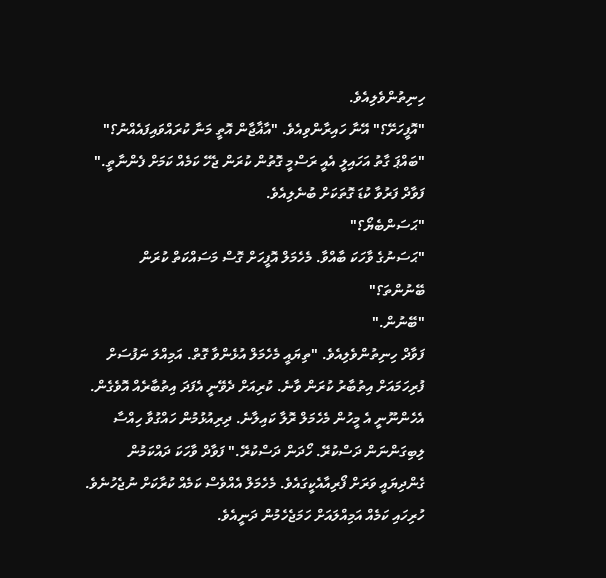ހިނިތުންވެލިއެވެ.
"އޮފީހަށޭ؟" އޭނާ ހައިރާންވިއެވެ. "އާޣާޖާން އޮތީ މަނާ ކުރައްވައިފައެއްނު؟"
"ބައްޕަ ގާތު އަހައިލީ އެއީ ރަސްމީ ގޮތުން ކުރަން ޖެހޭ ކަމެއް ކަމަށް ފެންނާތީ." ފަވާދް ފަރުވާ ކުޑަ ގޮތަކަށް ބުނެލިއެވެ.
"ޙަސަންބެޔޯ؟"
"ޙަސަނުގެ ވާހަކަ ބާއްވާ. މެހެމަލް އޮފީހަށް ގޮސް މަސައްކަތް ކުރަން ބޭނުންތަ؟"
"ބޭނުން."
ފަވާދް ހިނިތުންވެލިއެވެ. "ތިޔައީ މެހެމަލް އުޅެންވާ ގޮތް. އަމިއްލަ ނަފުސަށް ފުރިހަމައަށް އިތުބާރު ކުރަން ވާނެ. ކުރިއަށް ދެވޭނީ އެފަދަ އިތުބާރެއް އޮވެގެން. އެހެންނޫނީ އެ މީހުން މެހެމަލް ރޮލާ ކައިލާނެ. ދިރިއުޅުމުން ހައްގުވާ ހިއްސާ ލިބިގަންނަން ދަސްކުރޭ. ހޯދަން ދަސްކުރޭ." ފަވާދް ވާހަކަ ދައްކަމުން ގެންދިޔައީ ވަރަށް ފޯރިއާއެކީގައެވެ. މެހެމަލް އެއްވެސް ކަމެއް ކުރާކަށް ނުޖެހުނެވެ. ހުރިހައި ކަމެއް އަމިއްލައަށް ހަމަޖެހެމުން ދަނީއެވެ.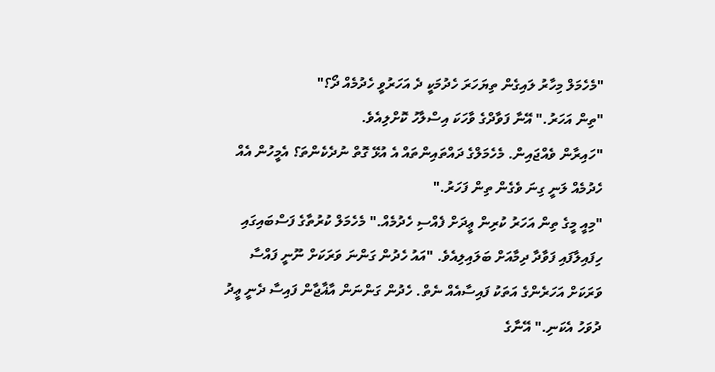"މެހެމަލް މިހާރު ލައިގެން ތިޔަހަރަ ހެދުމަކީ ދެ އަހަރުވީ ހެދުމެއް ދޯ؟"
"ތިން އަހަރު." އޭނާ ފަވާދްގެ ވާހަކަ އިސްލާހު ކޮށްލިއެވެ.
"ހައިރާން ވެއްޖައިން. މެހެމަލްގެ ދައްތައިންތައް އެ އުޅޭ ގޮތް ނުދެކެންތަ؟ އެމީހުން އެއް ހެދުމެއް ލަނީ ގިނަ ވެގެން ތިން ފަހަރު."
"މިއީ މީގެ ތިން އަހަރު ކުރިން ޢީދަށް ފެއްސި ހެދުމެއް." މެހެމަލް ކުރުތާގެ ފަސްބައިގައި ހިފައިލާފައި ފަވާދާ ދިމާއަށް ބަލައިލިއެވެ. "އައު ހެދުން ގަންނަ ވަރަކަށް ނޫނީ ފައްސާ ވަރަކަށް އަހަރެންގެ އަތަކު ފައިސާއެއް ނެތް. ހެދުން ގަންނަން އާޣާޖާން ފައިސާ ދެނީ ޢީދު ދުވަހު އެކަނި." އޭނާގެ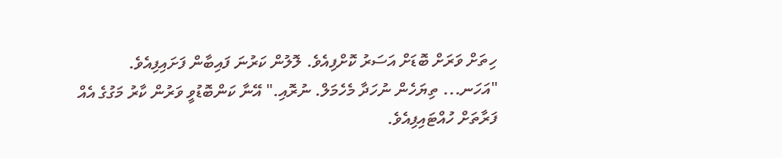ހިތަށް ވަރަށް ބޮޑަށް އަސަރު ކޮށްފިއެވެ. ލޮލުން ކަރުނަ ފައިބާން ފަށައިފިއެވެ.
"އަހަނ... ތިޔަހެން ނުހަދާ މެހެމަލް. ނުރޮއި." އޭނާ ކަންބޮޑުވީ ވަރުން ކާރު މަގުގެ އެއް ފަރާތަށް ހުއްޓައިފިއެވެ.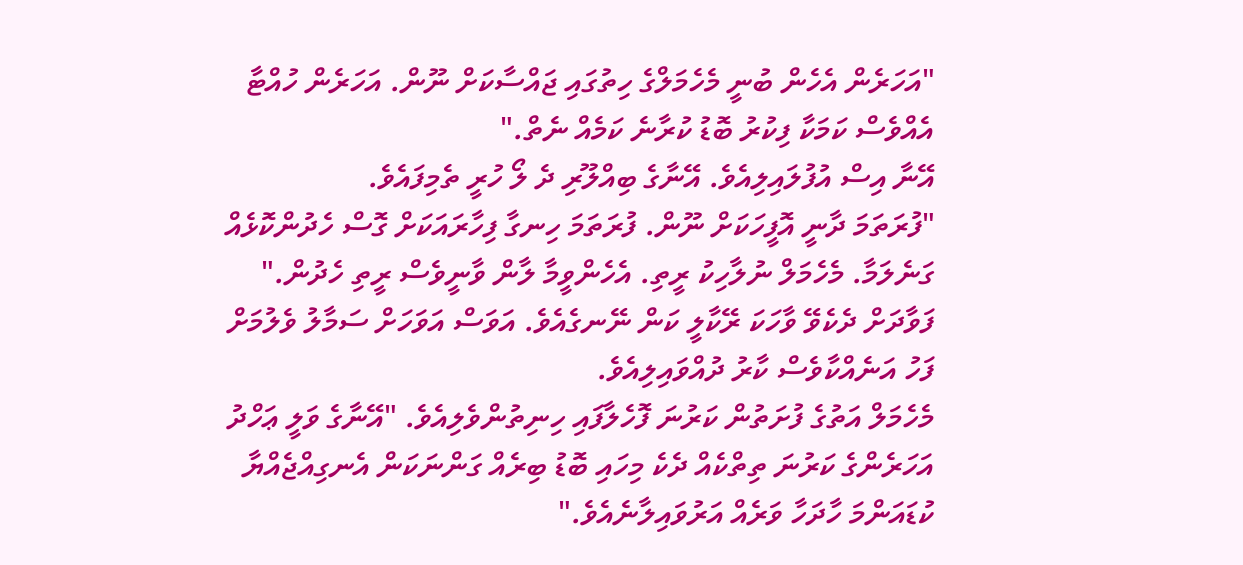"އަހަރެން އެހެން ބުނީ މެހެމަލްގެ ހިތުގައި ޖައްސާކަށް ނޫން. އަހަރެން ހުއްޓާ އެއްވެސް ކަމަކާ ފިކުރު ބޮޑު ކުރާނެ ކަމެއް ނެތް."
އޭނާ އިސް އުފުލައިލިއެވެ. އޭނާގެ ބިއްލޫރި ދެ ލޯ ހުރީ ތެމިފައެވެ.
"ފުރަތަމަ ދާނީ އޮފީހަކަށް ނޫން. ފުރަތަމަ ހިނގާ ފިހާރައަކަށް ގޮސް ހެދުންކޮޅެއް ގަނެލަމާ. މެހެމަލް ނުލާހިކު ރީތި. އެހެންވީމާ ލާން ވާނީވެސް ރީތި ހެދުން." ފަވާދަށް ދެކެވޭ ވާހަކަ ރޭކާލީ ކަން ނޭނގެއެވެ. އަވަސް އަވަހަށް ސަމާލު ވެލުމަށް ފަހު އަނެއްކާވެސް ކާރު ދުއްވައިލިއެވެ.
މެހެމަލް އަތުގެ ފުށަތުން ކަރުނަ ފޮހެލާފައި ހިނިތުންވެލިއެވެ. "އޭނާގެ ވަލީ ޢަހްދު އަހަރެންގެ ކަރުނަ ތިތްކެއް ދެކެ މިހައި ބޮޑު ބިރެއް ގަންނަކަން އެނގިއްޖެއްޔާ ކުޑައަންމަ ހާދަހާ ވަރެއް އަރުވައިލާނެއެވެ."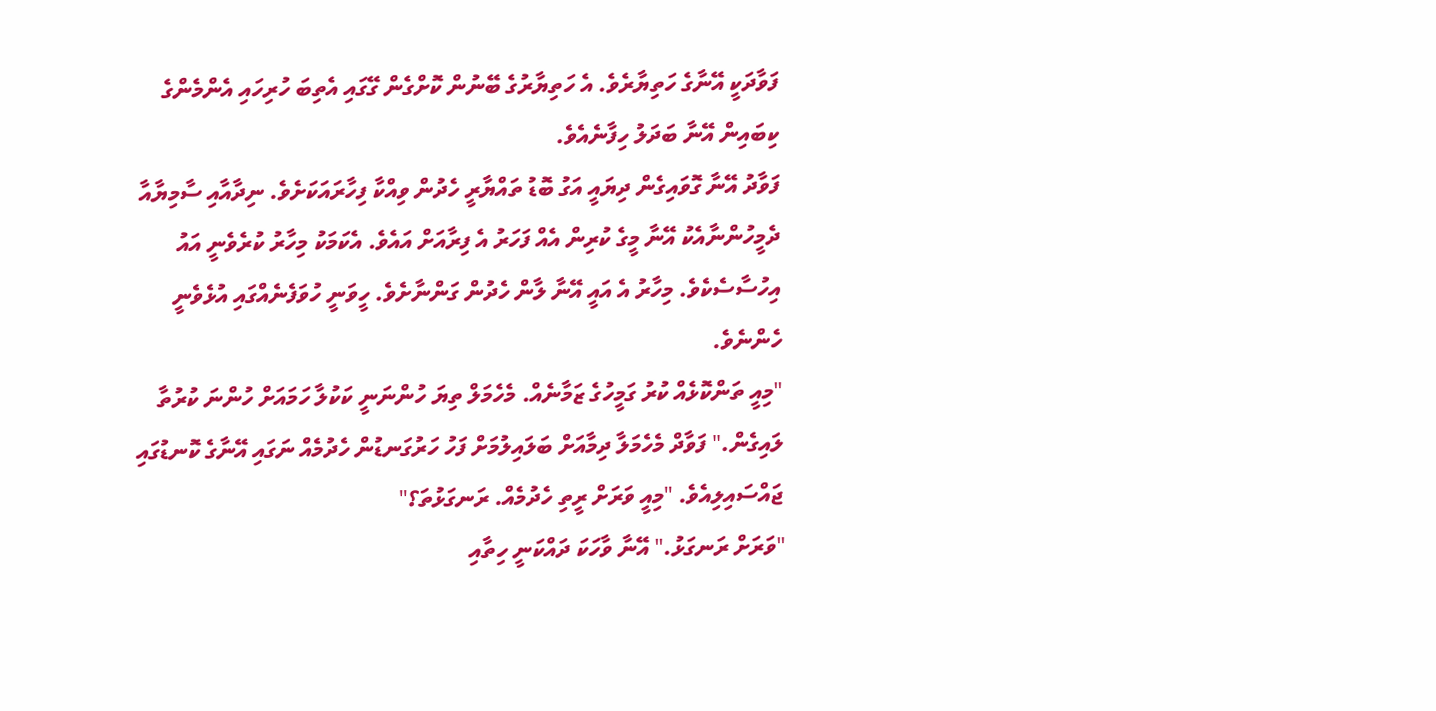ފަވާދަކީ އޭނާގެ ހަތިޔާރެވެ. އެ ހަތިޔާރުގެ ބޭނުން ކޮށްގެން ގޭގައި އެތިބަ ހުރިހައި އެންމެންގެ ކިބައިން އޭނާ ބަދަލު ހިފާނެއެވެ.
ފަވާދު އޭނާ ގޮވައިގެން ދިޔައީ އަގު ބޮޑު ތައްޔާރީ ހެދުން ވިއްކާ ފިހާރައަކަށެވެ. ނިދާއާއި ސާމިޔާއާ ދެމީހުންނާއެކު އޭނާ މީގެ ކުރިން އެއް ފަހަރު އެ ފިރާއަށް އައެވެ. އެކަމަކު މިހާރު ކުރެވެނީ އައު އިހުސާސެކެވެ. މިހާރު އެ އައީ އޭނާ ލާން ހެދުން ގަންނާށެވެ. ހީވަނީ ހުވަފެނެއްގައި އުޅެވެނީ ހެންނެވެ.
"މިއީ ތަންކޮޅެއް ކުރު ގަމީހުގެ ޒަމާނެއް. މެހެމަލް ތިޔަ ހުންނަނީ ކަކުލާ ހަމައަށް ހުންނަ ކުރުތާ ލައިގެން." ފަވާދް މެހެމަލާ ދިމާއަށް ބަލައިލުމަށް ފަހު ހަރުގަނޑުން ހެދުމެއް ނަގައި އޭނާގެ ކޮނޑުގައި ޖައްސައިލިއެވެ. "މިއީ ވަރަށް ރީތި ހެދުމެއް. ރަނގަޅުތަ؟"
"ވަރަށް ރަނގަޅު." އޭނާ ވާހަކަ ދައްކަނީ ހިތާއި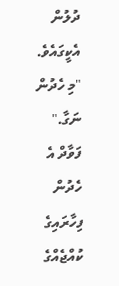ދުލުން އެކީގައެވެ.
"މި ހެދުން ނަގާ." ފަވާދް އެ ހެދުން ފިހާރައިގެ ކުއްޖެއްގެ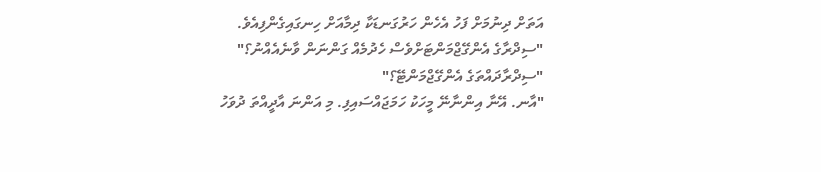އަތަށް ދިނުމަށް ފަހު އެހެން ހަރުގަނޑަކާ ދިމާއަށް ހިނގައިގެންފިއެވެ.
"ސިދްރާގެ އެންގޭޖްމަންޓަށްވެސް ހެދުމެއް ގަންނަން ވާނެއެއްނު؟"
"ސިދްރާދައްތަގެ އެންގޭޖްމަންޓޭ؟"
"އާނ. އޭނާ އިންނާނޭ މީހަކު ހަމަޖައްސައިފި. މި އަންނަ އާދީއްތަ ދުވަހު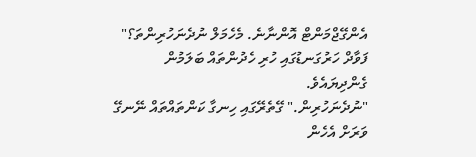އެންގޭޖްމަންޓް އޮންނާނެ. މެހެމަލް ނުދެނަހުރިންތަ؟" ފަވާދް ހަރުގަނޑުގައި ހުރި ހެދުންތައް ބަލަމުން ގެންދިޔައެވެ.
"ނުދެނަހުރިން." ގޭތެރޭގައި ހިނގާ ކަންތައްތައް ނޭނގޭ ވަރަށް އެހެން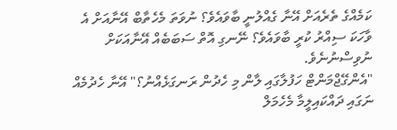ކަމެއްގެ ތެރެއަށް އޭނާ ގެއްލުނީ ބާވައެވެ؟ ނުވަތަ މެހެތާބް އޭނާއަށް އެ ވާހަކަ ސިއްރު ކުރީ ބާވައެވެ؟ ނޭނގި އޮތް ސަބަބެއް އޭނާއަކަށް ނުވިސްނުނެވެ.
"އެންގޭޖްމަންޓް ހަފުލާގައި ލާން މި ހެދުން ރަނގަޅެއްނު؟" އޭނާ ހެދުމެއް ނަގައި ދައްކައިލީމާ މެހެމަލް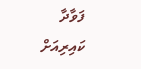ފަވާދާ ކައިރިއަށް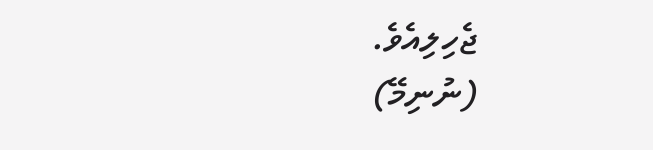ޖެހިލިއެވެ.
(ނުނިމޭ)